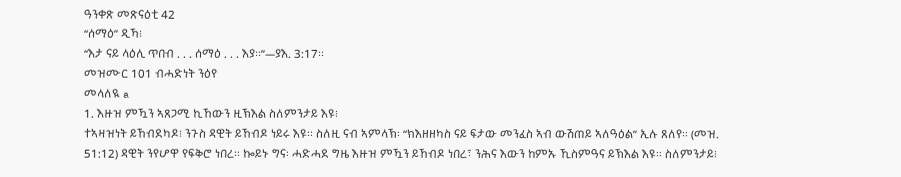ዓንቀጽ መጽናዕቲ 42
“ሰማዕ” ዲኻ፧
“እታ ናይ ላዕሊ ጥበብ . . . ሰማዕ . . . እያ።”—ያእ. 3:17።
መዝሙር 101 ብሓድነት ንዕየ
መላለዪ a
1. እዙዝ ምዃን ኣጸጋሚ ኪኸውን ዚኽእል ስለምንታይ እዩ፧
ተኣዛዝነት ይኸብደካዶ፧ ንጉስ ዳዊት ይኸብዶ ነይሩ እዩ። ስለዚ ናብ ኣምላኽ፡ “ክእዘዘካስ ናይ ፍታው መንፈስ ኣብ ውሽጠይ ኣለዓዕል” ኢሉ ጸለየ። (መዝ. 51:12) ዳዊት ንየሆዋ የፍቅሮ ነበረ። ኰይኑ ግና፡ ሓድሓደ ግዜ እዙዝ ምዃን ይኸብዶ ነበረ፣ ንሕና እውን ከምኡ ኺስምዓና ይኽእል እዩ። ስለምንታይ፧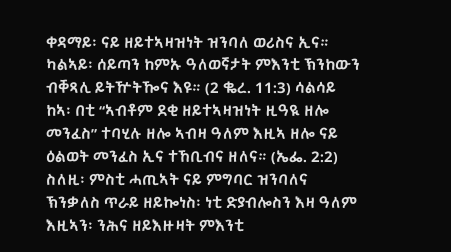ቀዳማይ፡ ናይ ዘይተኣዛዝነት ዝንባለ ወሪስና ኢና። ካልኣይ፡ ሰይጣን ከምኡ ዓለወኛታት ምእንቲ ኽንከውን ብቐጻሊ ይትዅትዀና እዩ። (2 ቈረ. 11:3) ሳልሳይ ከኣ፡ በቲ “ኣብቶም ደቂ ዘይተኣዛዝነት ዚዓዪ ዘሎ መንፈስ” ተባሂሉ ዘሎ ኣብዛ ዓለም እዚኣ ዘሎ ናይ ዕልወት መንፈስ ኢና ተኸቢብና ዘለና። (ኤፌ. 2:2) ስለዚ፡ ምስቲ ሓጢኣት ናይ ምግባር ዝንባለና ኽንቃለስ ጥራይ ዘይኰነስ፡ ነቲ ድያብሎስን እዛ ዓለም እዚኣን፡ ንሕና ዘይእዙዛት ምእንቲ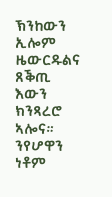ኽንከውን ኢሎም ዜውርዱልና ጸቕጢ እውን ክንጻረሮ ኣሎና። ንየሆዋን ነቶም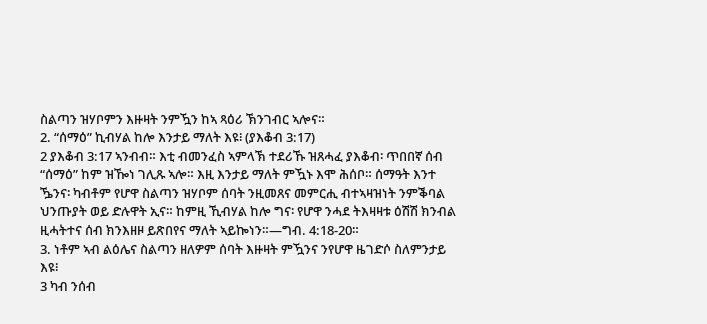ስልጣን ዝሃቦምን እዙዛት ንምዃን ከኣ ጻዕሪ ኽንገብር ኣሎና።
2. “ሰማዕ” ኪብሃል ከሎ እንታይ ማለት እዩ፧ (ያእቆብ 3:17)
2 ያእቆብ 3:17 ኣንብብ። እቲ ብመንፈስ ኣምላኽ ተደሪኹ ዝጸሓፈ ያእቆብ፡ ጥበበኛ ሰብ “ሰማዕ” ከም ዝዀነ ገሊጹ ኣሎ። እዚ እንታይ ማለት ምዃኑ እሞ ሕሰቦ። ሰማዓት እንተ ዄንና፡ ካብቶም የሆዋ ስልጣን ዝሃቦም ሰባት ንዚመጸና መምርሒ ብተኣዛዝነት ንምቕባል ህንጡያት ወይ ድሉዋት ኢና። ከምዚ ኺብሃል ከሎ ግና፡ የሆዋ ንሓደ ትእዛዛቱ ዕሽሽ ክንብል ዚሓትተና ሰብ ክንእዘዞ ይጽበየና ማለት ኣይኰነን።—ግብ. 4:18-20።
3. ነቶም ኣብ ልዕሌና ስልጣን ዘለዎም ሰባት እዙዛት ምዃንና ንየሆዋ ዜገድሶ ስለምንታይ እዩ፧
3 ካብ ንሰብ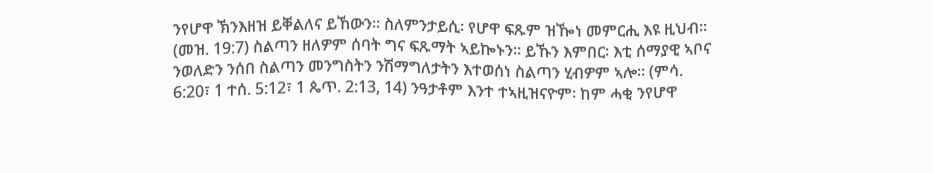ንየሆዋ ኽንእዘዝ ይቐልለና ይኸውን። ስለምንታይሲ፡ የሆዋ ፍጹም ዝዀነ መምርሒ እዩ ዚህብ። (መዝ. 19:7) ስልጣን ዘለዎም ሰባት ግና ፍጹማት ኣይኰኑን። ይኹን እምበር፡ እቲ ሰማያዊ ኣቦና ንወለድን ንሰበ ስልጣን መንግስትን ንሽማግለታትን እተወሰነ ስልጣን ሂብዎም ኣሎ። (ምሳ. 6:20፣ 1 ተሰ. 5:12፣ 1 ጴጥ. 2:13, 14) ንዓታቶም እንተ ተኣዚዝናዮም፡ ከም ሓቂ ንየሆዋ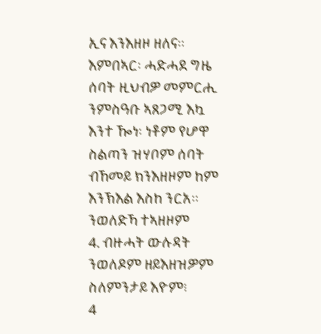ኢና እንእዘዞ ዘለና። እምበኣር፡ ሓድሓደ ግዜ ሰባት ዚህብዎ መምርሒ ንምስዓቡ ኣጸጋሚ እኳ እንተ ዀነ፡ ነቶም የሆዋ ስልጣን ዝሃቦም ሰባት ብኸመይ ክንእዘዞም ከም እንኽእል እስከ ንርአ።
ንወለድኻ ተኣዘዞም
4. ብዙሓት ውሉዳት ንወለዶም ዘይእዘዝዎም ስለምንታይ እዮም፧
4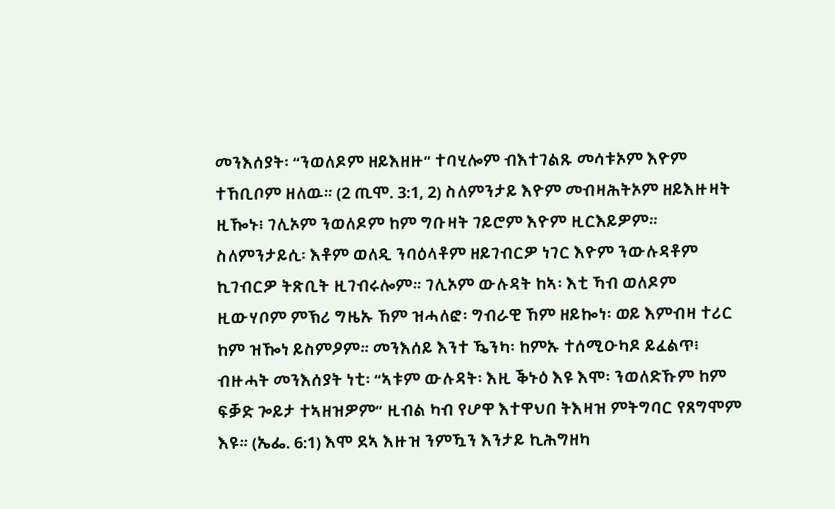መንእሰያት፡ “ንወለዶም ዘይእዘዙ” ተባሂሎም ብእተገልጹ መሳቱኦም እዮም ተኸቢቦም ዘለዉ። (2 ጢሞ. 3:1, 2) ስለምንታይ እዮም መብዛሕትኦም ዘይእዙዛት ዚዀኑ፧ ገሊኦም ንወለዶም ከም ግቡዛት ገይሮም እዮም ዚርእይዎም። ስለምንታይሲ፡ እቶም ወለዲ ንባዕላቶም ዘይገብርዎ ነገር እዮም ንውሉዳቶም ኪገብርዎ ትጽቢት ዚገብሩሎም። ገሊኦም ውሉዳት ከኣ፡ እቲ ኻብ ወለዶም ዚውሃቦም ምኽሪ ግዜኡ ኸም ዝሓለፎ፡ ግብራዊ ኸም ዘይኰነ፡ ወይ እምብዛ ተሪር ከም ዝዀነ ይስምዖም። መንእሰይ እንተ ዄንካ፡ ከምኡ ተሰሚዑካዶ ይፈልጥ፧ ብዙሓት መንእሰያት ነቲ፡ “ኣቱም ውሉዳት፡ እዚ ቕኑዕ እዩ እሞ፡ ንወለድኹም ከም ፍቓድ ጐይታ ተኣዘዝዎም” ዚብል ካብ የሆዋ እተዋህበ ትእዛዝ ምትግባር የጸግሞም እዩ። (ኤፌ. 6:1) እሞ ደኣ እዙዝ ንምዃን እንታይ ኪሕግዘካ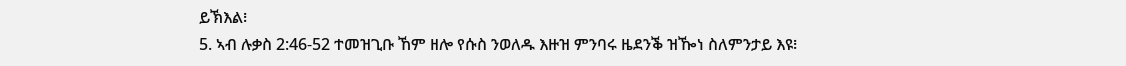ይኽእል፧
5. ኣብ ሉቃስ 2:46-52 ተመዝጊቡ ኸም ዘሎ የሱስ ንወለዱ እዙዝ ምንባሩ ዜደንቕ ዝዀነ ስለምንታይ እዩ፧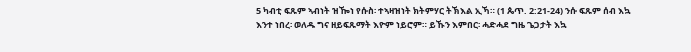5 ካብቲ ፍጹም ኣብነት ዝዀነ የሱስ፡ ተኣዛዝነት ክትምሃር ትኽእል ኢኻ። (1 ጴጥ. 2:21-24) ንሱ ፍጹም ሰብ እኳ እንተ ነበረ፡ ወለዱ ግና ዘይፍጹማት እዮም ነይሮም። ይኹን እምበር፡ ሓድሓደ ግዜ ጌጋታት እኳ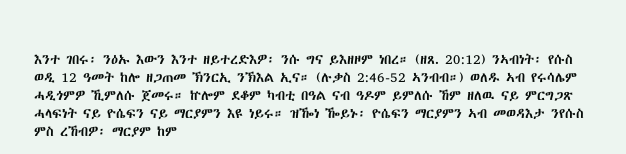እንተ ገበሩ፡ ንዕኡ እውን እንተ ዘይተረድእዎ፡ ንሱ ግና ይእዘዞም ነበረ። (ዘጸ. 20:12) ንኣብነት፡ የሱስ ወዲ 12 ዓመት ከሎ ዘጋጠመ ኽንርኢ ንኽእል ኢና። (ሉቃስ 2:46-52 ኣንብብ።) ወለዱ ኣብ የሩሳሌም ሓዲጎምዎ ኺምለሱ ጀመሩ። ኵሎም ደቆም ካብቲ በዓል ናብ ዓዶም ይምለሱ ኸም ዘለዉ ናይ ምርግጋጽ ሓላፍነት ናይ ዮሴፍን ናይ ማርያምን እዩ ነይሩ። ዝዀነ ዀይኑ፡ ዮሴፍን ማርያምን ኣብ መወዳእታ ንየሱስ ምስ ረኸብዎ፡ ማርያም ከም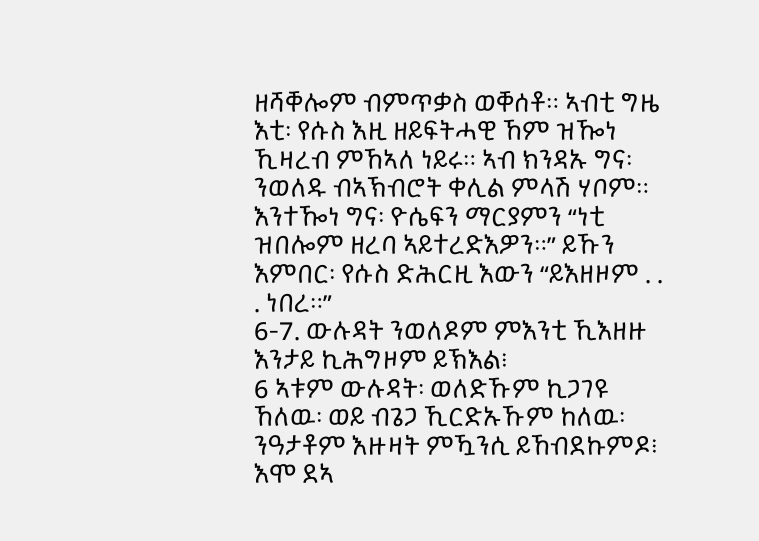ዘሻቐሎም ብምጥቃስ ወቐሰቶ። ኣብቲ ግዜ እቲ፡ የሱስ እዚ ዘይፍትሓዊ ኸም ዝዀነ ኺዛረብ ምኸኣለ ነይሩ። ኣብ ክንዳኡ ግና፡ ንወለዱ ብኣኽብሮት ቀሊል ምላሽ ሃቦም። እንተዀነ ግና፡ ዮሴፍን ማርያምን “ነቲ ዝበሎም ዘረባ ኣይተረድእዎን።” ይኹን እምበር፡ የሱስ ድሕርዚ እውን “ይእዘዞም . . . ነበረ።”
6-7. ውሉዳት ንወለዶም ምእንቲ ኺእዘዙ እንታይ ኪሕግዞም ይኽእል፧
6 ኣቱም ውሉዳት፡ ወለድኹም ኪጋገዩ ኸለዉ፡ ወይ ብጌጋ ኺርድኡኹም ከለዉ፡ ንዓታቶም እዙዛት ምዃንሲ ይኸብደኩምዶ፧ እሞ ደኣ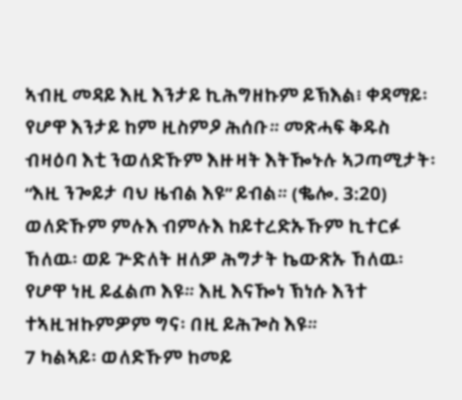ኣብዚ መዳይ እዚ እንታይ ኪሕግዘኩም ይኽእል፧ ቀዳማይ፡ የሆዋ እንታይ ከም ዚስምዖ ሕሰቡ። መጽሓፍ ቅዱስ ብዛዕባ እቲ ንወለድኹም እዙዛት እትዀኑሉ ኣጋጣሚታት፡ “እዚ ንጐይታ ባህ ዜብል እዩ” ይብል። (ቈሎ. 3:20) ወለድኹም ምሉእ ብምሉእ ከይተረድኡኹም ኪተርፉ ኸለዉ፡ ወይ ጕድለት ዘለዎ ሕግታት ኬውጽኡ ኸለዉ፡ የሆዋ ነዚ ይፈልጦ እዩ። እዚ እናዀነ ኽነሱ እንተ ተኣዚዝኩምዎም ግና፡ በዚ ይሕጐስ እዩ።
7 ካልኣይ፡ ወለድኹም ከመይ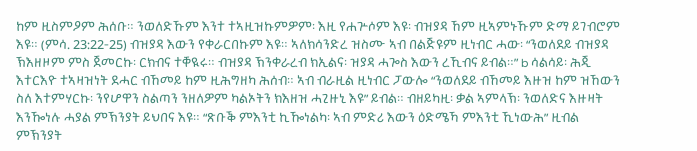ከም ዚስምዖም ሕሰቡ። ንወለድኹም እንተ ተኣዚዝኩምዎም፡ እዚ የሐጕሶም እዩ፡ ብዝያዳ ኸም ዚኣምኑኹም ድማ ይገብሮም እዩ። (ምሳ. 23:22-25) ብዝያዳ እውን የቀራርበኩም እዩ። ኣለክሳንድረ ዝስሙ ኣብ በልጅዩም ዚነብር ሓው፡ “ንወለደይ ብዝያዳ ኽእዘዞም ምስ ጀመርኩ፡ ርክብና ተቐዪሩ። ብዝያዳ ኽንቀራረብ ክኢልና፡ ዝያዳ ሓጐስ እውን ረኺብና ይብል።” b ሳልሳይ፡ ሕጂ እተርእዮ ተኣዛዝነት ደሓር ብኸመይ ከም ዚሕግዘካ ሕሰብ። ኣብ ብራዚል ዚነብር ፓውሎ “ንወለደይ ብኸመይ እዙዝ ከም ዝኸውን ስለ እተምሃርኩ፡ ንየሆዋን ስልጣን ንዘለዎም ካልኦትን ክእዘዝ ሓጊዙኒ እዩ” ይብል። ብዘይካዚ፡ ቃል ኣምላኽ፡ ንወለድና እዙዛት እንዀነሉ ሓያል ምኽንያት ይህበና እዩ። “ጽቡቕ ምእንቲ ኪዀነልካ፡ ኣብ ምድሪ እውን ዕድሜኻ ምእንቲ ኺነውሕ” ዚብል ምኽንያት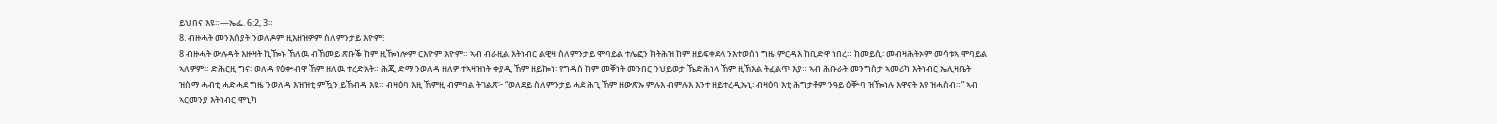ይህበና እዩ።—ኤፌ. 6:2, 3።
8. ብዙሓት መንእሰያት ንወለዶም ዚእዘዝዎም ስለምንታይ እዮም፧
8 ብዙሓት ውሉዳት እዙዛት ኪዀኑ ኸለዉ ብኸመይ ጽቡቕ ከም ዚዀነሎም ርእዮም እዮም። ኣብ ብራዚል እትነብር ልዊዛ ስለምንታይ ሞባይል ተሌፎን ክትሕዝ ከም ዘይፍቀደላ ንእተወሰነ ግዜ ምርዳእ ከቢድዋ ነበረ። ከመይሲ፡ መብዛሕትኦም መሳቱኣ ሞባይል ኣለዎም። ድሕርዚ ግና፡ ወለዳ የዕቍብዋ ኸም ዘለዉ ተረድአት። ሕጂ ድማ ንወለዳ ዘለዎ ተኣዛዝነት ቀያዲ ኸም ዘይኰነ፡ የግዳስ ከም መቐነት መንበር ንህይወታ ኼድሕነላ ኸም ዚኽእል ትፈልጥ እያ። ኣብ ሕቡራት መንግስታ ኣመሪካ እትነብር ኤሊዛቤት ዝስማ ሓብቲ ሓድሓደ ግዜ ንወለዳ እዝዝቲ ምዃን ይኸብዳ እዩ። ብዛዕባ እዚ ኸምዚ ብምባል ትገልጽ፦ “ወለደይ ስለምንታይ ሓደ ሕጊ ኸም ዘውጽኡ ምሉእ ብምሉእ እንተ ዘይተረዲኡኒ፡ ብዛዕባ እቲ ሕግታቶም ንዓይ ዕቝባ ዝዀነሉ እዋናት እየ ዝሓስብ።” ኣብ ኣርመንያ እትነብር ሞኒካ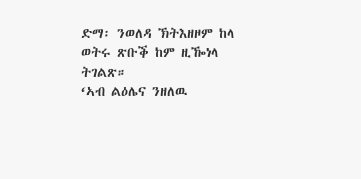ድማ፡ ንወለዳ ኽትእዘዞም ከላ ወትሩ ጽቡቕ ከም ዚዀነላ ትገልጽ።
‘ኣብ ልዕሌና ንዘለዉ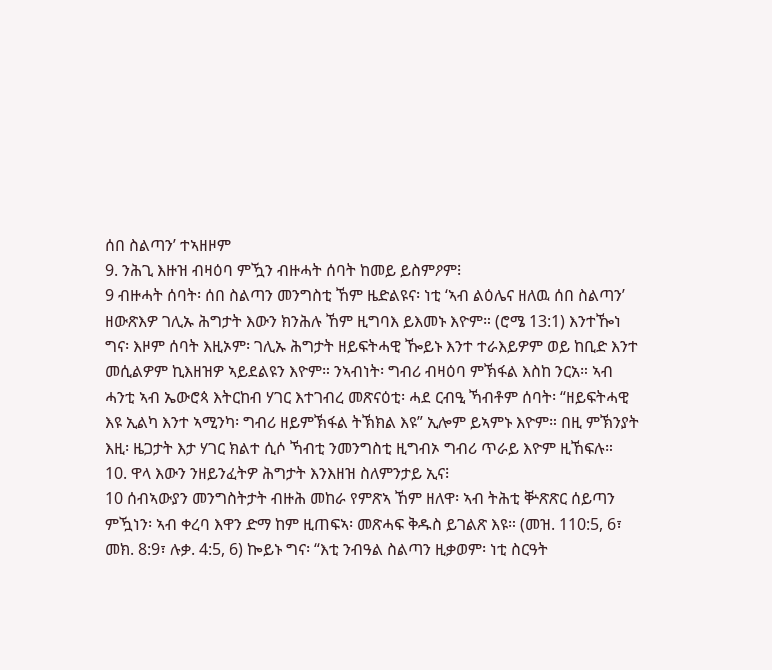ሰበ ስልጣን’ ተኣዘዞም
9. ንሕጊ እዙዝ ብዛዕባ ምዃን ብዙሓት ሰባት ከመይ ይስምዖም፧
9 ብዙሓት ሰባት፡ ሰበ ስልጣን መንግስቲ ኸም ዜድልዩና፡ ነቲ ‘ኣብ ልዕሌና ዘለዉ ሰበ ስልጣን’ ዘውጽእዎ ገሊኡ ሕግታት እውን ክንሕሉ ኸም ዚግባእ ይእመኑ እዮም። (ሮሜ 13:1) እንተዀነ ግና፡ እዞም ሰባት እዚኦም፡ ገሊኡ ሕግታት ዘይፍትሓዊ ዀይኑ እንተ ተራእይዎም ወይ ከቢድ እንተ መሲልዎም ኪእዘዝዎ ኣይደልዩን እዮም። ንኣብነት፡ ግብሪ ብዛዕባ ምኽፋል እስከ ንርአ። ኣብ ሓንቲ ኣብ ኤውሮጳ እትርከብ ሃገር እተገብረ መጽናዕቲ፡ ሓደ ርብዒ ኻብቶም ሰባት፡ “ዘይፍትሓዊ እዩ ኢልካ እንተ ኣሚንካ፡ ግብሪ ዘይምኽፋል ትኽክል እዩ” ኢሎም ይኣምኑ እዮም። በዚ ምኽንያት እዚ፡ ዜጋታት እታ ሃገር ክልተ ሲሶ ኻብቲ ንመንግስቲ ዚግብኦ ግብሪ ጥራይ እዮም ዚኸፍሉ።
10. ዋላ እውን ንዘይንፈትዎ ሕግታት እንእዘዝ ስለምንታይ ኢና፧
10 ሰብኣውያን መንግስትታት ብዙሕ መከራ የምጽኣ ኸም ዘለዋ፡ ኣብ ትሕቲ ቝጽጽር ሰይጣን ምዃነን፡ ኣብ ቀረባ እዋን ድማ ከም ዚጠፍኣ፡ መጽሓፍ ቅዱስ ይገልጽ እዩ። (መዝ. 110:5, 6፣ መክ. 8:9፣ ሉቃ. 4:5, 6) ኰይኑ ግና፡ “እቲ ንብዓል ስልጣን ዚቃወም፡ ነቲ ስርዓት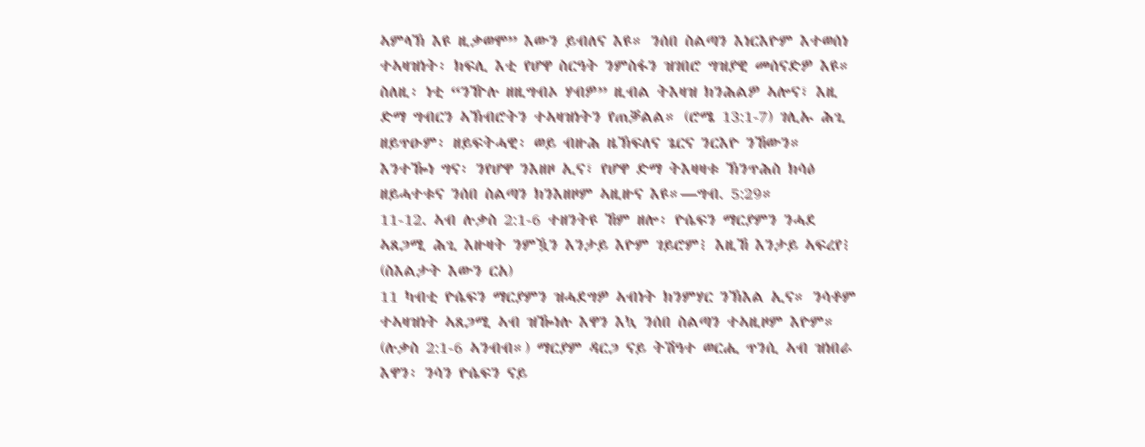ኣምላኽ እዩ ዚቃወሞ” እውን ይብለና እዩ። ንሰበ ስልጣን እነርእዮም እተወሰነ ተኣዛዝነት፡ ክፍሊ እቲ የሆዋ ስርዓት ንምስፋን ዝገበሮ ግዝያዊ መሰናድዎ እዩ። ስለዚ፡ ነቲ “ንዅሉ ዘዚግብኦ ሃብዎ” ዚብል ትእዛዝ ክንሕልዎ ኣሎና፣ እዚ ድማ ግብርን ኣኽብሮትን ተኣዛዝነትን የጠቓልል። (ሮሜ 13:1-7) ገሊኡ ሕጊ ዘይጥዑም፡ ዘይፍትሓዊ፡ ወይ ብዙሕ ዜኽፍለና ጌርና ንርእዮ ንኸውን። እንተዀነ ግና፡ ንየሆዋ ንእዘዞ ኢና፣ የሆዋ ድማ ትእዛዛቱ ኽንጥሕስ ክሳዕ ዘይሓተቱና ንሰበ ስልጣን ክንእዘዞም ኣዚዙና እዩ።—ግብ. 5:29።
11-12. ኣብ ሉቃስ 2:1-6 ተዘንትዩ ኸም ዘሎ፡ ዮሴፍን ማርያምን ንሓደ ኣጸጋሚ ሕጊ እዙዛት ንምዃን እንታይ እዮም ገይሮም፧ እዚኸ እንታይ ኣፍረየ፧ (ስእልታት እውን ርአ)
11 ካብቲ ዮሴፍን ማርያምን ዝሓደግዎ ኣብነት ክንምሃር ንኽእል ኢና። ንሳቶም ተኣዛዝነት ኣጸጋሚ ኣብ ዝዀነሉ እዋን እኳ ንሰበ ስልጣን ተኣዚዞም እዮም። (ሉቃስ 2:1-6 ኣንብብ።) ማርያም ዳርጋ ናይ ትሽዓተ ወርሒ ጥንሲ ኣብ ዝነበራ እዋን፡ ንሳን ዮሴፍን ናይ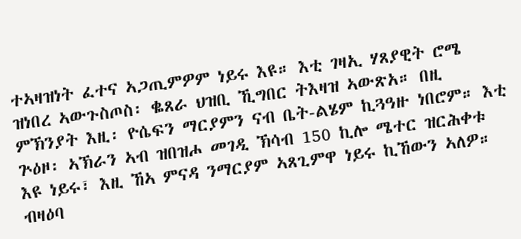ተኣዛዝነት ፈተና ኣጋጢምዎም ነይሩ እዩ። እቲ ገዛኢ ሃጸያዊት ሮሜ ዝነበረ ኣውጉስጦስ፡ ቈጸራ ህዝቢ ኺግበር ትእዛዝ ኣውጽአ። በዚ ምኽንያት እዚ፡ ዮሴፍን ማርያምን ናብ ቤት-ልሄም ኪጓዓዙ ነበሮም። እቲ ጕዕዞ፡ ኣኽራን ኣብ ዝበዝሖ መገዲ ኽሳብ 150 ኪሎ ሜተር ዝርሕቀቱ እዩ ነይሩ፣ እዚ ኸኣ ምናዳ ንማርያም ኣጸጊምዋ ነይሩ ኪኸውን ኣለዎ። ብዛዕባ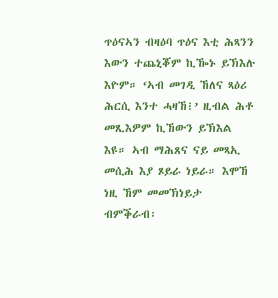ጥዕናኣን ብዛዕባ ጥዕና እቲ ሕጻንን እውን ተጨኒቖም ኪዀኑ ይኽእሉ እዮም። ‘ኣብ መገዲ ኸለና ጻዕሪ ሕርሲ እንተ ሓዛኸ፧’ ዚብል ሕቶ መጺእዎም ኪኸውን ይኽእል እዩ። ኣብ ማሕጸና ናይ መጻኢ መሲሕ እያ ጾይራ ነይራ። እሞኸ ነዚ ኸም መመኽነይታ ብምቕራብ፡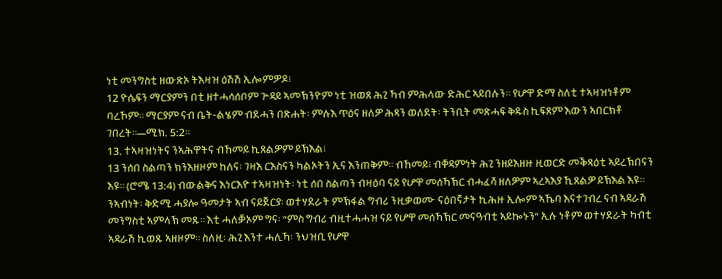ነቲ መንግስቲ ዘውጽኦ ትእዛዝ ዕሽሽ ኢሎምዎዶ፧
12 ዮሴፍን ማርያምን በቲ ዘተሓሳሰቦም ጕዳይ ኣመኽንዮም ነቲ ዝወጸ ሕጊ ኻብ ምሕላው ድሕር ኣይበሉን። የሆዋ ድማ ስለቲ ተኣዛዝነቶም ባረኾም። ማርያም ናብ ቤት-ልሄም ብደሓን በጽሐት፡ ምሉእ ጥዕና ዘለዎ ሕጻን ወለደት፡ ትንቢት መጽሓፍ ቅዱስ ኪፍጸም እውን ኣበርክቶ ገበረት።—ሚክ. 5:2።
13. ተኣዛዝነትና ንኣሕዋትና ብኸመይ ኪጸልዎም ይኽእል፧
13 ንሰበ ስልጣን ክንእዘዞም ከለና፡ ገዛእ ርእስናን ካልኦትን ኢና እንጠቅም። ብኸመይ፧ ብቐዳምነት ሕጊ ንዘይእዘዙ ዚወርድ መቕጻዕቲ ኣይረኽበናን እዩ። (ሮሜ 13:4) ብውልቅና እነርእዮ ተኣዛዝነት፡ ነቲ ሰበ ስልጣን ብዛዕባ ናይ የሆዋ መሰኻኽር ብሓፈሻ ዘለዎም ኣረኣእያ ኺጸልዎ ይኽእል እዩ። ንኣብነት፡ ቅድሚ ሓያሎ ዓመታት ኣብ ናይጀርያ፡ ወተሃደራት ምኽፋል ግብሪ ንዚቃወሙ ናዕበኛታት ኪሕዙ ኢሎም ኣኼባ እናተገብረ ናብ ኣዳራሽ መንግስቲ ኣምላኽ መጹ። እቲ ሓለቓኦም ግና፡ “ምስ ግብሪ ብዚተሓሓዝ ናይ የሆዋ መሰኻኽር መናዓብቲ ኣይኰኑን” ኢሉ ነቶም ወተሃደራት ካብቲ ኣዳራሽ ኪወጹ ኣዘዞም። ስለዚ፡ ሕጊ እንተ ሓሊኻ፡ ንህዝቢ የሆዋ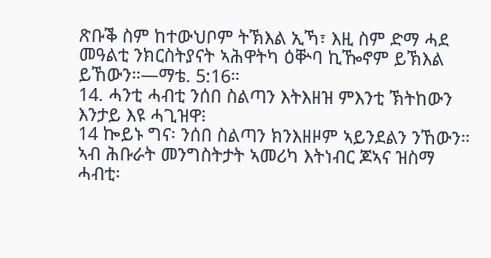ጽቡቕ ስም ከተውህቦም ትኽእል ኢኻ፣ እዚ ስም ድማ ሓደ መዓልቲ ንክርስትያናት ኣሕዋትካ ዕቝባ ኪዀኖም ይኽእል ይኸውን።—ማቴ. 5:16።
14. ሓንቲ ሓብቲ ንሰበ ስልጣን እትእዘዝ ምእንቲ ኽትከውን እንታይ እዩ ሓጊዝዋ፧
14 ኰይኑ ግና፡ ንሰበ ስልጣን ክንእዘዞም ኣይንደልን ንኸውን። ኣብ ሕቡራት መንግስትታት ኣመሪካ እትነብር ጆኣና ዝስማ ሓብቲ፡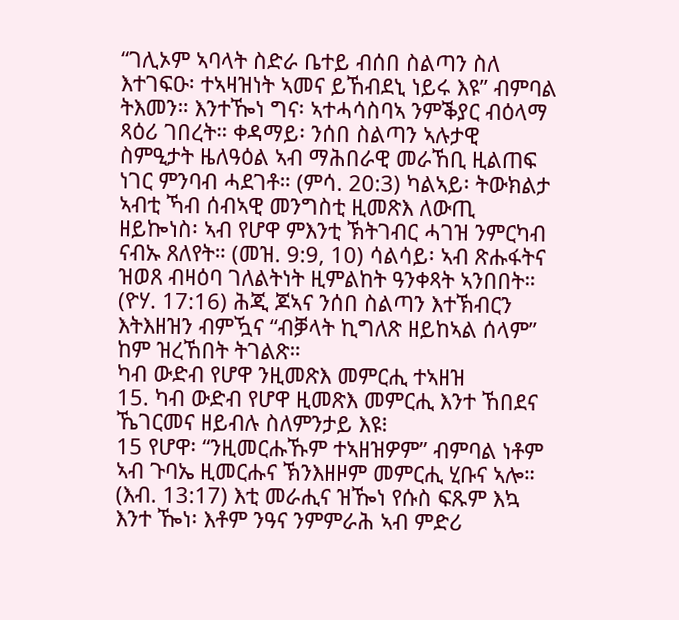“ገሊኦም ኣባላት ስድራ ቤተይ ብሰበ ስልጣን ስለ እተገፍዑ፡ ተኣዛዝነት ኣመና ይኸብደኒ ነይሩ እዩ” ብምባል ትእመን። እንተዀነ ግና፡ ኣተሓሳስባኣ ንምቕያር ብዕላማ ጻዕሪ ገበረት። ቀዳማይ፡ ንሰበ ስልጣን ኣሉታዊ ስምዒታት ዜለዓዕል ኣብ ማሕበራዊ መራኸቢ ዚልጠፍ ነገር ምንባብ ሓደገቶ። (ምሳ. 20:3) ካልኣይ፡ ትውክልታ ኣብቲ ኻብ ሰብኣዊ መንግስቲ ዚመጽእ ለውጢ ዘይኰነስ፡ ኣብ የሆዋ ምእንቲ ኽትገብር ሓገዝ ንምርካብ ናብኡ ጸለየት። (መዝ. 9:9, 10) ሳልሳይ፡ ኣብ ጽሑፋትና ዝወጸ ብዛዕባ ገለልትነት ዚምልከት ዓንቀጻት ኣንበበት። (ዮሃ. 17:16) ሕጂ ጆኣና ንሰበ ስልጣን እተኽብርን እትእዘዝን ብምዃና “ብቓላት ኪግለጽ ዘይከኣል ሰላም” ከም ዝረኸበት ትገልጽ።
ካብ ውድብ የሆዋ ንዚመጽእ መምርሒ ተኣዘዝ
15. ካብ ውድብ የሆዋ ዚመጽእ መምርሒ እንተ ኸበደና ኼገርመና ዘይብሉ ስለምንታይ እዩ፧
15 የሆዋ፡ “ንዚመርሑኹም ተኣዘዝዎም” ብምባል ነቶም ኣብ ጉባኤ ዚመርሑና ኽንእዘዞም መምርሒ ሂቡና ኣሎ። (እብ. 13:17) እቲ መራሒና ዝዀነ የሱስ ፍጹም እኳ እንተ ዀነ፡ እቶም ንዓና ንምምራሕ ኣብ ምድሪ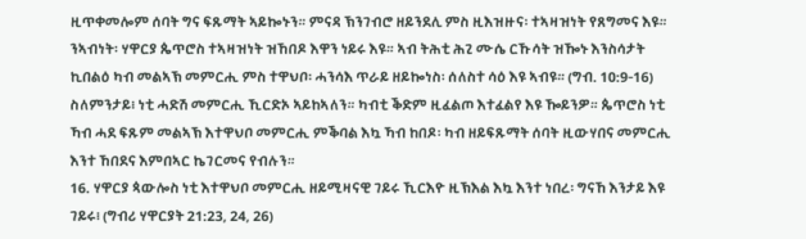ዚጥቀመሎም ሰባት ግና ፍጹማት ኣይኰኑን። ምናዳ ኽንገብሮ ዘይንደሊ ምስ ዚእዝዙና፡ ተኣዛዝነት የጸግመና እዩ። ንኣብነት፡ ሃዋርያ ጴጥሮስ ተኣዛዝነት ዝኸበዶ እዋን ነይሩ እዩ። ኣብ ትሕቲ ሕጊ ሙሴ ርኹሳት ዝዀኑ እንስሳታት ኪበልዕ ካብ መልኣኽ መምርሒ ምስ ተዋህቦ፡ ሓንሳእ ጥራይ ዘይኰነስ፡ ሰለስተ ሳዕ እዩ ኣብዩ። (ግብ. 10:9-16) ስለምንታይ፧ ነቲ ሓድሽ መምርሒ ኺርድኦ ኣይከኣለን። ካብቲ ቕድም ዚፈልጦ እተፈልየ እዩ ዀይንዎ። ጴጥሮስ ነቲ ኻብ ሓደ ፍጹም መልኣኽ እተዋህቦ መምርሒ ምቕባል እኳ ኻብ ከበዶ፡ ካብ ዘይፍጹማት ሰባት ዚውሃበና መምርሒ እንተ ኸበደና እምበኣር ኬገርመና የብሉን።
16. ሃዋርያ ጳውሎስ ነቲ እተዋህቦ መምርሒ ዘይሚዛናዊ ገይሩ ኺርእዮ ዚኽእል እኳ እንተ ነበረ፡ ግናኸ እንታይ እዩ ገይሩ፧ (ግብሪ ሃዋርያት 21:23, 24, 26)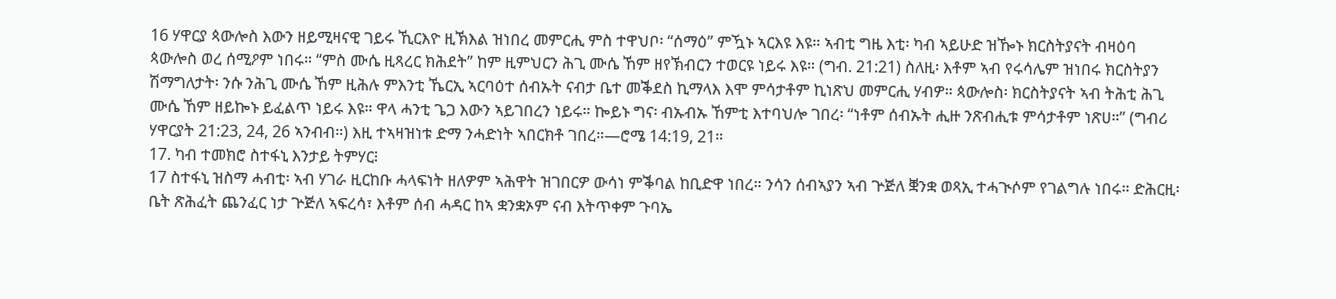16 ሃዋርያ ጳውሎስ እውን ዘይሚዛናዊ ገይሩ ኺርእዮ ዚኽእል ዝነበረ መምርሒ ምስ ተዋህቦ፡ “ሰማዕ” ምዃኑ ኣርእዩ እዩ። ኣብቲ ግዜ እቲ፡ ካብ ኣይሁድ ዝዀኑ ክርስትያናት ብዛዕባ ጳውሎስ ወረ ሰሚዖም ነበሩ። “ምስ ሙሴ ዚጻረር ክሕደት” ከም ዚምህርን ሕጊ ሙሴ ኸም ዘየኽብርን ተወርዩ ነይሩ እዩ። (ግብ. 21:21) ስለዚ፡ እቶም ኣብ የሩሳሌም ዝነበሩ ክርስትያን ሽማግለታት፡ ንሱ ንሕጊ ሙሴ ኸም ዚሕሉ ምእንቲ ኼርኢ ኣርባዕተ ሰብኡት ናብታ ቤተ መቕደስ ኪማላእ እሞ ምሳታቶም ኪነጽህ መምርሒ ሃብዎ። ጳውሎስ፡ ክርስትያናት ኣብ ትሕቲ ሕጊ ሙሴ ኸም ዘይኰኑ ይፈልጥ ነይሩ እዩ። ዋላ ሓንቲ ጌጋ እውን ኣይገበረን ነይሩ። ኰይኑ ግና፡ ብኡብኡ ኸምቲ እተባህሎ ገበረ፡ “ነቶም ሰብኡት ሒዙ ንጽብሒቱ ምሳታቶም ነጽሀ።” (ግብሪ ሃዋርያት 21:23, 24, 26 ኣንብብ።) እዚ ተኣዛዝነቱ ድማ ንሓድነት ኣበርክቶ ገበረ።—ሮሜ 14:19, 21።
17. ካብ ተመክሮ ስተፋኒ እንታይ ትምሃር፧
17 ስተፋኒ ዝስማ ሓብቲ፡ ኣብ ሃገራ ዚርከቡ ሓላፍነት ዘለዎም ኣሕዋት ዝገበርዎ ውሳነ ምቕባል ከቢድዋ ነበረ። ንሳን ሰብኣያን ኣብ ጕጅለ ቛንቋ ወጻኢ ተሓጒሶም የገልግሉ ነበሩ። ድሕርዚ፡ ቤት ጽሕፈት ጨንፈር ነታ ጕጅለ ኣፍረሳ፣ እቶም ሰብ ሓዳር ከኣ ቋንቋኦም ናብ እትጥቀም ጉባኤ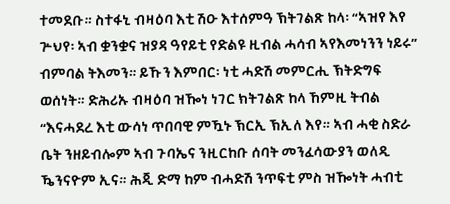ተመደቡ። ስተፋኒ ብዛዕባ እቲ ሽዑ እተሰምዓ ኽትገልጽ ከላ፡ “ኣዝየ እየ ጕህየ፡ ኣብ ቋንቋና ዝያዳ ዓየይቲ የድልዩ ዚብል ሓሳብ ኣየእመነንን ነይሩ” ብምባል ትእመን። ይኹን እምበር፡ ነቲ ሓድሽ መምርሒ ኽትድግፍ ወሰነት። ድሕሪኡ ብዛዕባ ዝዀነ ነገር ክትገልጽ ከላ ኸምዚ ትብል “እናሓደረ እቲ ውሳነ ጥበባዊ ምዃኑ ኽርኢ ኽኢለ እየ። ኣብ ሓቂ ስድራ ቤት ንዘይብሎም ኣብ ጉባኤና ንዚርከቡ ሰባት መንፈሳውያን ወለዲ ዄንናዮም ኢና። ሕጂ ድማ ከም ብሓድሽ ንጥፍቲ ምስ ዝዀነት ሓብቲ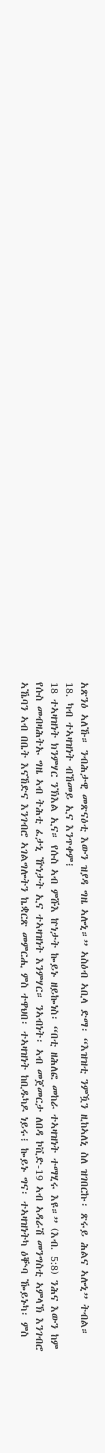አጽንዕ ኣለኹ። ንብሕታዊ መጽናዕቲ እውን ዝያዳ ግዜ ኣሎኒ።” ኣስዕብ ኣቢላ ድማ፡ “እዝዝቲ ንምዃን ዚከኣለኒ ስለ ዝገበርኩ፡ ጽሩይ ሕልና ኣሎኒ” ትብል።
18. ካብ ተኣዛዝነት ብኸመይ ኢና እንጥቀም፧
18 ተኣዛዝነት ክንምሃር ንኽእል ኢና። የሱስ ኣብ ምሹእ ኵነታት ኰይኑ ዘይኰነስ፡ “በቲ ዘሕለፎ መከራ ተኣዛዝነት ተማሂሩ እዩ።” (እብ. 5:8) ንሕና እውን ከም የሱስ መብዛሕትኡ ግዜ ኣብ ትሕቲ ፈታኒ ዅነታት ኢና ተኣዛዝነት እንምሃር። ንኣብነት፡ ኣብ መጀመርታ ለበዳ ኮቪድ-19 ኣብ ኣዳራሽ መንግስቲ ኣምላኽ እንገብሮ ኣኼባን ኣብ በቤት እናኸድና እንገብሮ ኣገልግሎትን ኬቋርጽ መምርሒ ምስ ተዋህበ፡ ተኣዛዝነት ከቢዱካዶ ነይሩ፧ ኰይኑ ግና፡ ተኣዛዝነትካ ዕቝባ ዀይኑካ፡ ምስ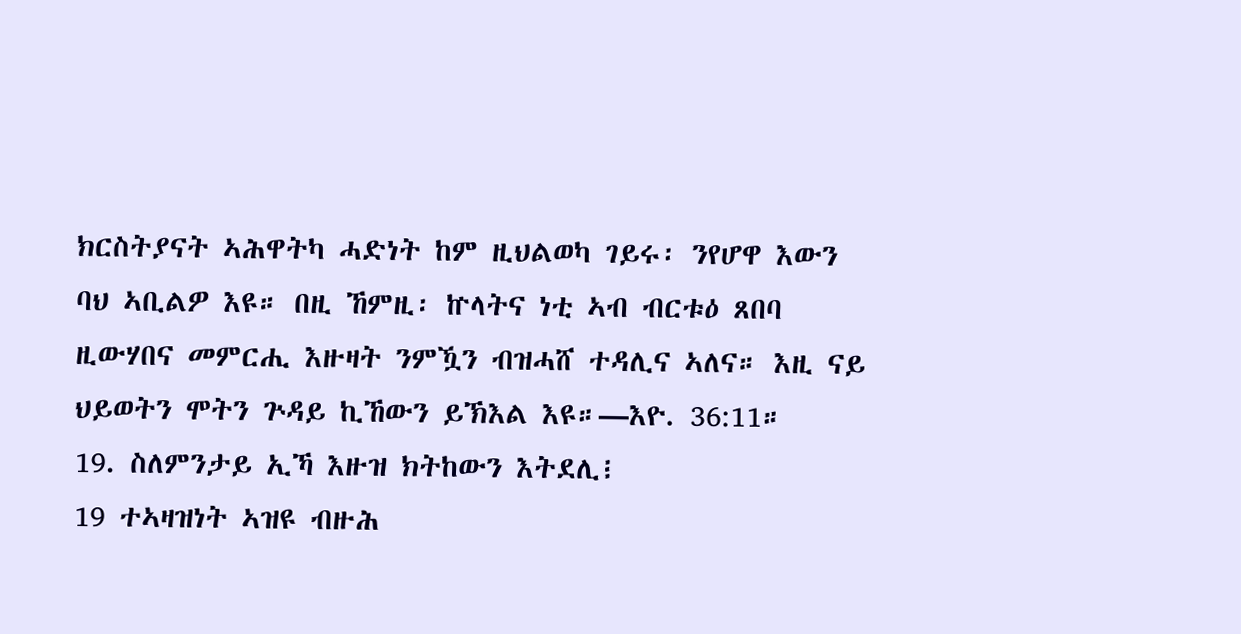ክርስትያናት ኣሕዋትካ ሓድነት ከም ዚህልወካ ገይሩ፡ ንየሆዋ እውን ባህ ኣቢልዎ እዩ። በዚ ኸምዚ፡ ኵላትና ነቲ ኣብ ብርቱዕ ጸበባ ዚውሃበና መምርሒ እዙዛት ንምዃን ብዝሓሸ ተዳሊና ኣለና። እዚ ናይ ህይወትን ሞትን ጕዳይ ኪኸውን ይኽእል እዩ።—እዮ. 36:11።
19. ስለምንታይ ኢኻ እዙዝ ክትከውን እትደሊ፧
19 ተኣዛዝነት ኣዝዩ ብዙሕ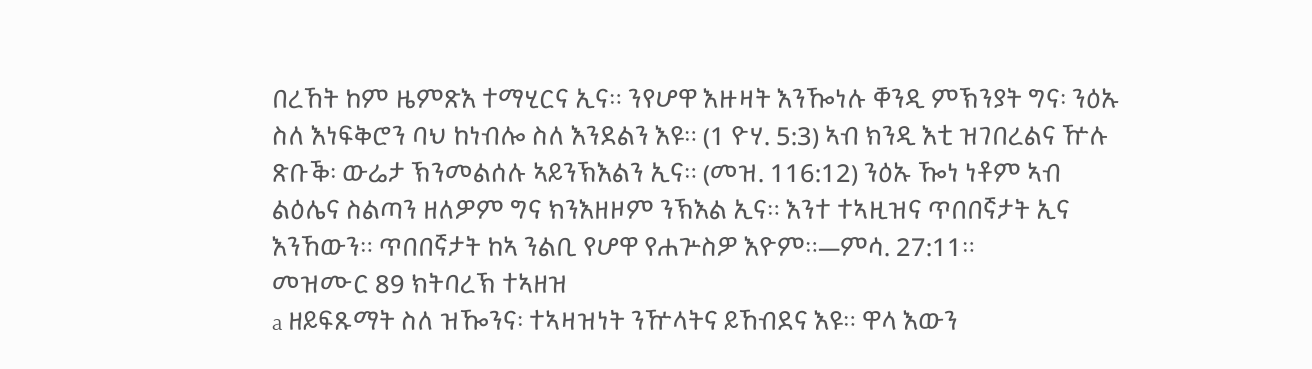በረኸት ከም ዜምጽእ ተማሂርና ኢና። ንየሆዋ እዙዛት እንዀነሉ ቐንዲ ምኽንያት ግና፡ ንዕኡ ስለ እነፍቅሮን ባህ ከነብሎ ስለ እንደልን እዩ። (1 ዮሃ. 5:3) ኣብ ክንዲ እቲ ዝገበረልና ዅሉ ጽቡቕ፡ ውሬታ ኽንመልሰሉ ኣይንኽእልን ኢና። (መዝ. 116:12) ንዕኡ ዀነ ነቶም ኣብ ልዕሌና ስልጣን ዘለዎም ግና ክንእዘዞም ንኽእል ኢና። እንተ ተኣዚዝና ጥበበኛታት ኢና እንኸውን። ጥበበኛታት ከኣ ንልቢ የሆዋ የሐጕስዎ እዮም።—ምሳ. 27:11።
መዝሙር 89 ክትባረኽ ተኣዘዝ
a ዘይፍጹማት ስለ ዝዀንና፡ ተኣዛዝነት ንዅላትና ይኸብደና እዩ። ዋላ እውን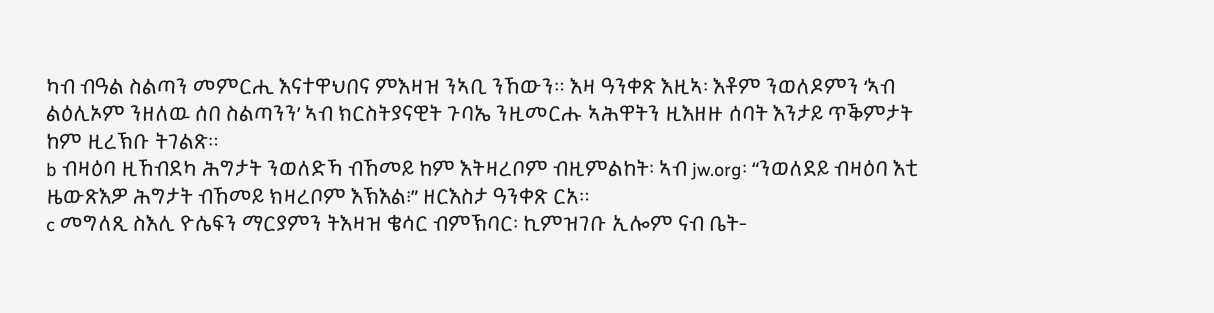ካብ ብዓል ስልጣን መምርሒ እናተዋህበና ምእዛዝ ንኣቢ ንኸውን። እዛ ዓንቀጽ እዚኣ፡ እቶም ንወለዶምን ‘ኣብ ልዕሊኦም ንዘለዉ ሰበ ስልጣንን’ ኣብ ክርስትያናዊት ጉባኤ ንዚመርሑ ኣሕዋትን ዚእዘዙ ሰባት እንታይ ጥቕምታት ከም ዚረኽቡ ትገልጽ።
b ብዛዕባ ዚኸብደካ ሕግታት ንወለድኻ ብኸመይ ከም እትዛረቦም ብዚምልከት፡ ኣብ jw.org፡ “ንወለደይ ብዛዕባ እቲ ዜውጽእዎ ሕግታት ብኸመይ ክዛረቦም እኽእል፧” ዘርእስታ ዓንቀጽ ርአ።
c መግለጺ ስእሊ ዮሴፍን ማርያምን ትእዛዝ ቄሳር ብምኽባር፡ ኪምዝገቡ ኢሎም ናብ ቤት-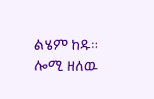ልሄም ከዱ። ሎሚ ዘለዉ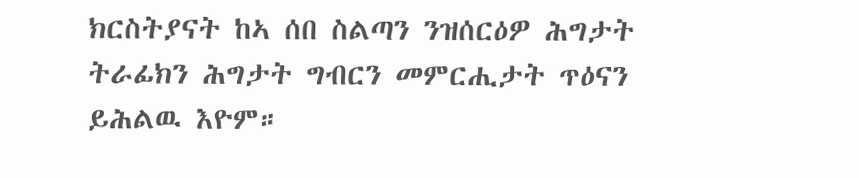ክርስትያናት ከኣ ሰበ ስልጣን ንዝሰርዕዎ ሕግታት ትራፊክን ሕግታት ግብርን መምርሒታት ጥዕናን ይሕልዉ እዮም።